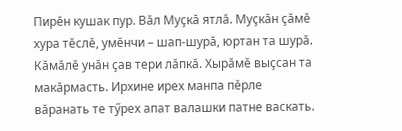Пирĕн кушак пур. Вăл Муçкă ятлă. Муçкăн çăмĕ хура тĕслĕ, умĕнчи – шап-шурă, юртан та шурă. Кăмăлĕ унăн çав тери лăпкă. Хырăмĕ выçсан та макăрмасть. Ирхине ирех манпа пĕрле вăранать те тӳрех апат валашки патне васкать.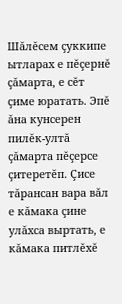Шăлĕсем çуккипе ытларах е пĕçернĕ çăмарта, е сĕт çиме юратать. Эпĕ ăна кунсерен пилĕк-ултă çăмарта пĕçерсе çитеретĕп. Çисе тăрансан вара вăл е кăмака çине улăхса выртать, е кăмака питлĕхĕ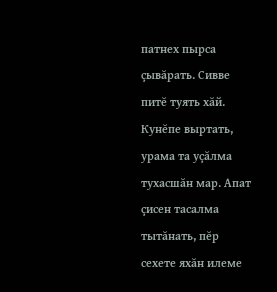патнех пырса çывăрать. Сивве питĕ туять хăй. Кунĕпе выртать, урама та уçăлма тухасшăн мар. Апат çисен тасалма тытăнать, пĕр сехете яхăн илеме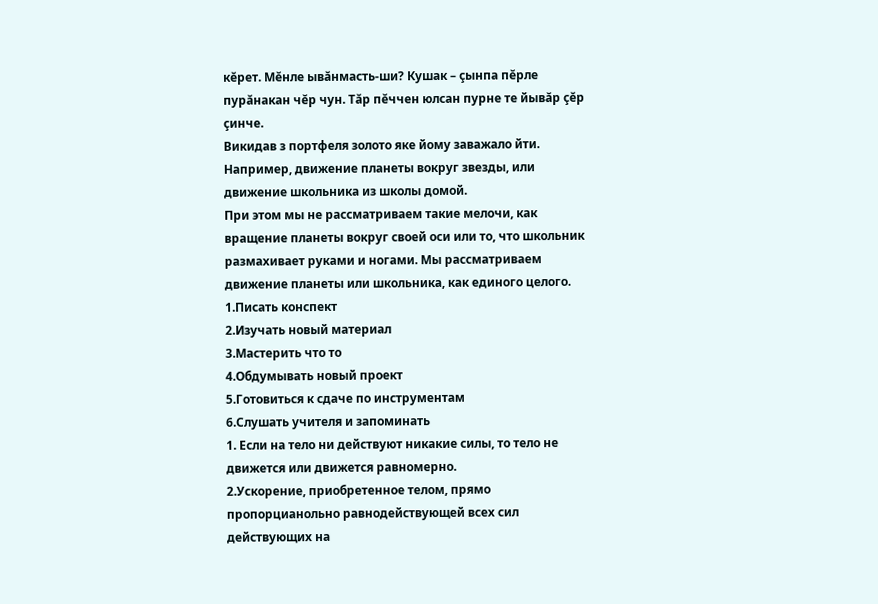кĕрет. Мĕнле ывăнмасть-ши? Кушак – çынпа пĕрле пурăнакан чĕр чун. Тăр пĕччен юлсан пурне те йывăр çĕр çинче.
Викидав з портфеля золото яке йому заважало йти.
Например, движение планеты вокруг звезды, или движение школьника из школы домой.
При этом мы не рассматриваем такие мелочи, как вращение планеты вокруг своей оси или то, что школьник размахивает руками и ногами. Мы рассматриваем движение планеты или школьника, как единого целого.
1.Писать конспект
2.Изучать новый материал
3.Мастерить что то
4.Обдумывать новый проект
5.Готовиться к сдаче по инструментам
6.Слушать учителя и запоминать
1. Если на тело ни действуют никакие силы, то тело не движется или движется равномерно.
2.Ускорение, приобретенное телом, прямо пропорцианольно равнодействующей всех сил действующих на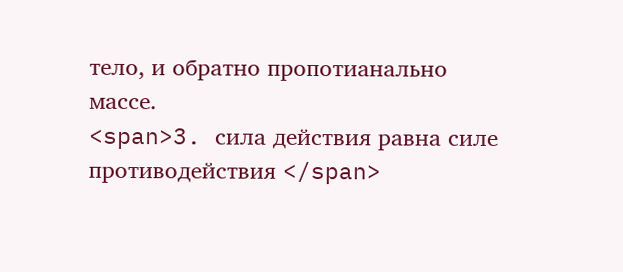тело, и обратно пропотианально массе.
<span>3. сила действия равна силе противодействия </span>